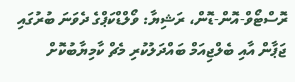ރޮސްޓޯވް-އޮން-ޑޮން، ރަޝިޔާ: ވޯލްޑްކަޕްގެ ދެވަނަ ބުރުގައި ޖަޕާން އާއި ބެލްޖިއަމް ބައްދަލުކުރި މެޗް ކާމިޔާބުކޮށް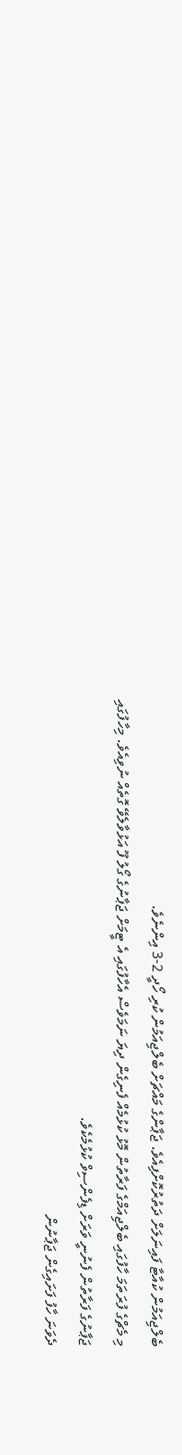ބެލްޖިއަމުން ކުއާޓާ ފައިނަލަށް ދަތުރުކޮށްފިއެވެ. ޖަޕާންގެ މައްޗަށް ބެލްޖިއަމުން ކުރި ހޯދީ 2-3 އިންނެވެ.
މި މެޗްގެ ފުރަތަމަ ހާފުގައި ބެލްޖިއަމްގެ ފަރާތުން މޮޅު ކުޅުމެއް ފެނިގެން ދިޔަ ނަމަވެސް އެހާފުގައި އެ ޓީމަށް ޖަޕާނުގެ ގޯލު ފޫ އަޅުވާލެވޭ ގޮތެއް ނުވިއެވެ. މިހާފުގައި ޖަޕާނުގެ ފަރާތުން ފެނުނީ ވަރަށް ޑިފެންސިވް ކުޅުމެކެވެ.
ދެވަނަ ހާފު ފަށައިގެން ޖަޕާނުން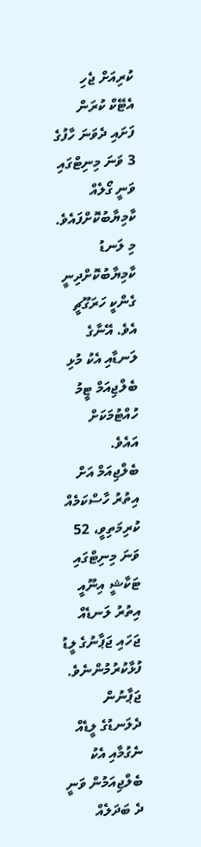ކުރިއަށް ޖެހި އެޓޭކް ކުރަން ފަށައި ދެވަނަ ހާފުގެ 3 ވަނަ މިނިޓްގައި ވަނީ ގޯލެއް ކާމިޔާބުކޮށްފައެވެ. މި ލަނޑު ކާމިޔާބުކޮށްދިނީ ގެންކީ ހަރަގޫޗީ އެވެ. އޭނާގެ ލަނޑާއި އެކު މުޅި ބެލްޖިއަމް ޓީމު ހުއްޓުމަކަށް އައެވެ.
ބެލްޖިއަމް އަށް އިތުރު ހާސްކަމެއް ކުރިމަތިވީ، 52 ވަނަ މިނިޓްގައި ޓަކާޝީ އިނޫއީ އިތުރު ލަނޑެއް ޖަހައި ޖަޕާނުގެ ލީޑު ފުޅާކުރުމުންނެވެ.
ޖަޕާނުން ދެލަނޑުގެ ލީޑެއް ނެގުމާއި އެކު ބެލްޖިއަމުން ވަނީ ދެ ބަދަލެއް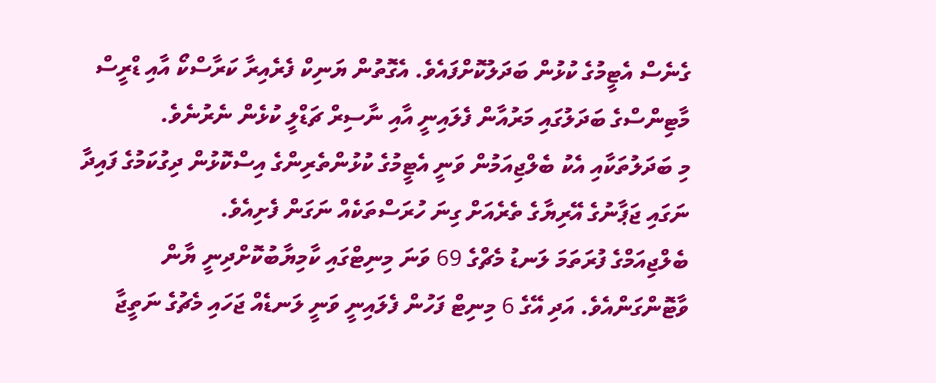ގެނެސް އެޓީމުގެ ކުޅުން ބަދަލުކޮށްފައެވެ. އެގޮތުން ޔަނިކް ފެރެއިރާ ކަރާސްކޯ އާއި ޑްރީސް މާޓިންސްގެ ބަދަލުގައި މަރުއާން ފެލައިނީ އާއި ނާސިރް ޗަޑްލީ ކުޅެން ނެރުނެވެ.
މި ބަދަލުތަކާއި އެކު ބެލްޖިއަމުން ވަނީ އެޓީމުގެ ކުޅުންތެރިންގެ އިސްކޮޅުން ދިގުކަމުގެ ފައިދާ ނަގައި ޖަޕާނުގެ އޭރިޔާގެ ތެރެއަށް ގިނަ ހުރަސްތަކެއް ނަގަން ފެށިއެވެ.
ބެލްޖިއަމްގެ ފުރަތަމަ ލަނޑު މެޗްގެ 69 ވަނަ މިނިޓްގައި ކާމިޔާބުކޮށްދިނީ ޔާން ވާޓޮންގަންއެވެ. އަދި އޭގެ 6 މިނިޓް ފަހުން ފެލައިނީ ވަނީ ލަނޑެއް ޖަހައި މެޗުގެ ނަތީޖާ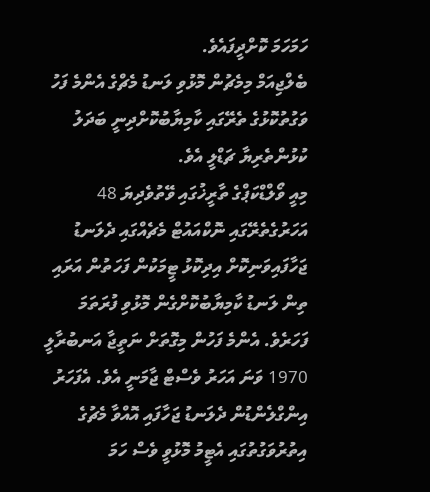ހަމަހަމަ ކޮށްދީފައެވެ.
ބެލްޖިއަމް މިމެޗުން މޮޅުވި ލަނޑު މެޗްގެ އެންމެ ފަހު ވަގުތުކޮޅުގެ ތެރޭގައި ކާމިޔާބުކޮށްދިނީ ބަދަލު ކުޅުންތެރިޔާ ޗަޑްލީ އެވެ.
މިއީ ވޯލްޑްކަޕްގެ ތާރީޚުގައި ވޭތުވެދިޔަ 48 އަހަރުގެތެރޭގައި ނޮކްއައުޓް މެޗެއްގައި ދެލަނޑު ޖަހާފައިވަނިކޮށް އިދިކޮޅު ޓީމަކުން ފަހަތުން އަރައި ތިން ލަނޑު ކާމިޔާބުކޮށްގެން މޮޅުވި ފުރަތަމަ ފަހަރެވެ. އެންމެ ފަހުން މިގޮތަށް ނަތީޖާ އަނބުރާލީ 1970 ވަނަ އަހަރު ވެސްޓް ޖާމަނީ އެވެ. އެފަހަރު އިންގްލެންޑުން ދެލަނޑު ޖަހާފައި އޮއްވާ މެޗުގެ އިތުރުވަގުތުގައި އެޓީމު މޮޅުވީ ވެސް ހަމަ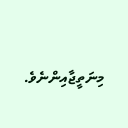މިނަތީޖާއިންނެވެ.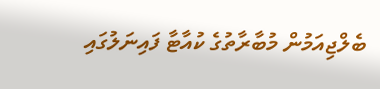ބެލްޖިއަމުން މުބާރާތުގެ ކުއާޓާ ފައިނަލުގައި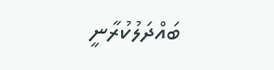ބައްދަލުކުރާނީ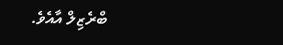ބްރެޒިލް އާއެވެ.